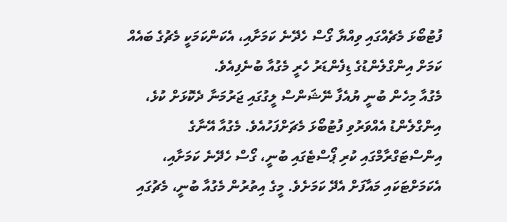ފުޓުބޯޅަ މެޗެއްގައި ވިއްޔާ ގޯސް ހެދޭނެ ކަމަށާއި، އެކަންކަމަކީ މެޗުގެ ބައެއް ކަމަށް އިންގްލެންޑުގެ ޑިފެންޑަރު ހެރީ މެގުއާ ބުނެފިއެވެ.
މެގުއާ މިހެން ބުނީ ޔުއެފާ ނޭޝަންސް ލީގުގައި ޖަރުމަނާ ދެކޮޅަށް ކުޅެ، އިންގްލެންޑު އެއްވަރުވި ފުޓުބޯޅަ މެޗަށްފަހުއެވެ. މެގުއާ އޭނާގެ އިންސްޓަގްރާމްގައި ކުރި ޕޯސްޓެގައި ބުނީ، ގޯސް ހެދޭނެ ކަމަށާއި، އެކަމަށްޓަކައި މައާފަށް އެދޭ ކަމަށެވެ. މީގެ އިތުރުން މެގުއާ ބުނީ، މެޗުގައި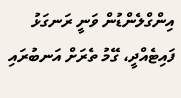އިންގްލެންޑުން ވަނީ ރަނގަޅު ފައިޓެއްދީ، ގޭމު ތެރަށް އަނބުރައި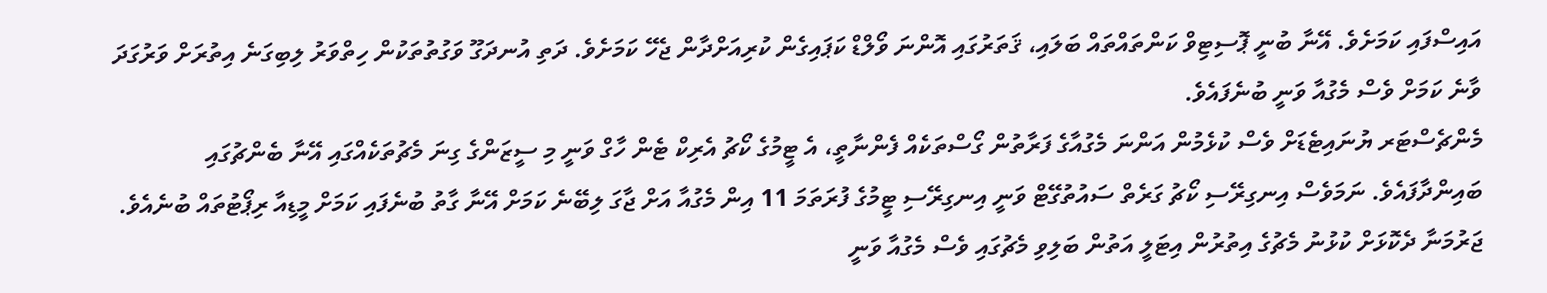އައިސްފައި ކަމަށެވެ. އޭނާ ބުނީ ޕޮސިޓިވް ކަންތައްތައް ބަލައި، ޤަތަރުގައި އޮންނަ ވޯލްޑް ކަޕައިގެން ކުރިއަށްދާން ޖެހޭ ކަމަށެވެ. ދަތި އުނދަގޫ ވަގުތުތަކުން ހިތްވަރު ލިބިގަނެ އިތުރަށް ވަރުގަދަ ވާނެ ކަމަށް ވެސް މެގުއާ ވަނީ ބުނެފައެވެ.
މެންޗެސްޓަރ ޔުނައިޓެޑަށް ވެސް ކުޅެމުން އަންނަ މެގުއާގެ ފަރާތުން ގޯސްތަކެއް ފެންނާތީ، އެ ޓީމުގެ ކޯޗު އެރިކް ޓެން ހާގް ވަނީ މި ސީޒަންގެ ގިނަ މެޗުތަކެއްގައި އޭނާ ބެންޗުގައި ބައިންދާފައެވެ. ނަމަވެސް އިނގިރޭސި ކޯޗު ގަރެތް ސައުތުގޭޓް ވަނީ އިނގިރޭސި ޓީމުގެ ފުރަތަމަ 11 އިން މެގުއާ އަށް ޖާގަ ލިބޭނެ ކަމަށް އޭނާ ގާތު ބުނެފައި ކަމަށް މީޑިއާ ރިޕޯޓުތައް ބުނެއެވެ. ޖަރުމަނާ ދެކޮޅަށް ކުޅުނު މެޗުގެ އިތުރުން އިޓަލީ އަތުން ބަލިވި މެޗުގައި ވެސް މެގުއާ ވަނީ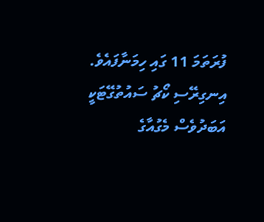ފުރަތަމަ 11 ގައި ހިމަނާފައެވެ.
އިނގިރޭސި ކޯޗު ސައުތުގޭޓަކީ އަބަދުވެސް މެގުއާގެ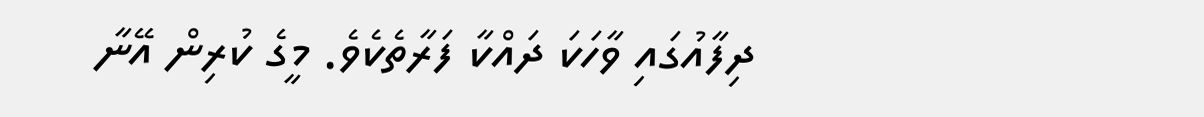ދިފާއުގައި ވާހަކަ ދައްކާ ފަރާތެކެވެ. މީގެ ކުރިން އޭނާ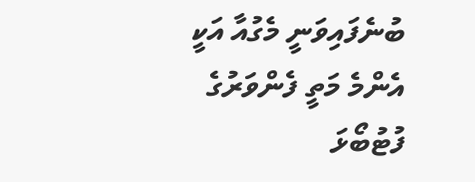ބުނެފައިވަނީ މެގުއާ އަކީ އެންމެ މަތީ ފެންވަރުގެ ފުޓުބޯޅަ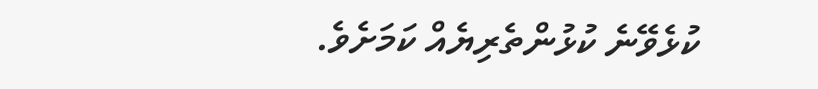ކުޅެވޭނެ ކުޅުންތެރިޔެއް ކަމަށެވެ.